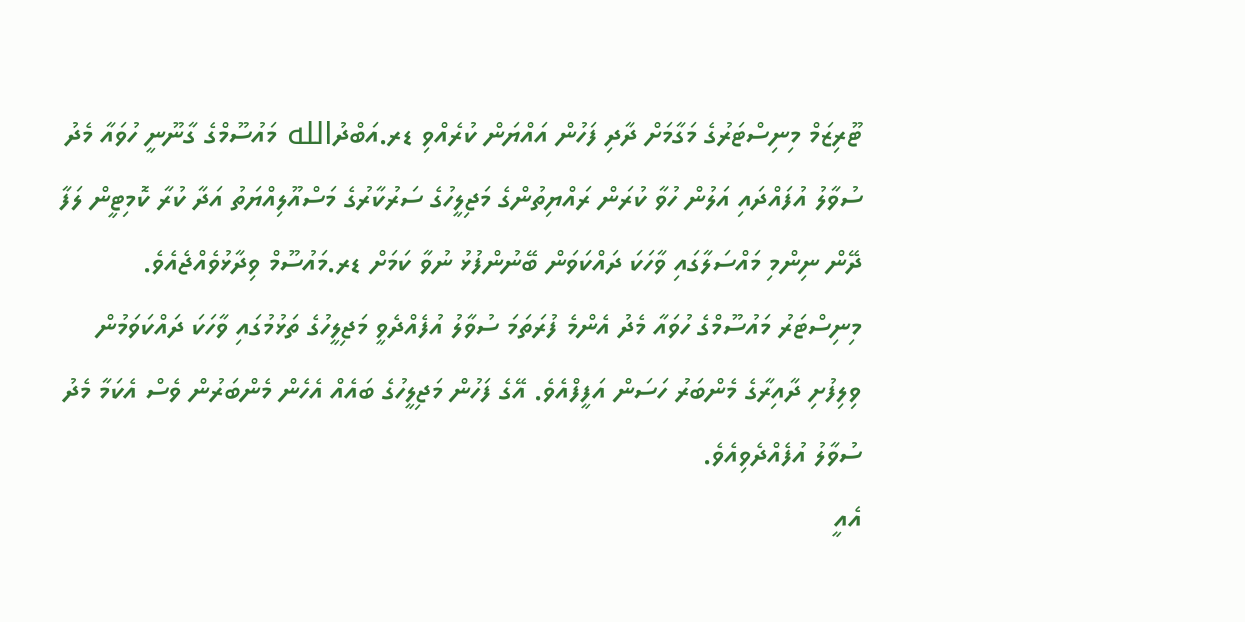ޓޫރިޒަމް މިނިސްޓަރުގެ މަގާމަށް ދާދި ފަހުން އައްޔަން ކުރެއްވި ޑރ.އަބްދުالله މައުސޫމްގެ ގާނޫނީ ހުވައާ މެދު ސުވާލު އުފައްދައި އަލުން ހުވާ ކުރަން ރައްޔިތުންގެ މަޖިލީހުގެ ސަރުކާރުގެ މަސްއޫލިއްޔަތު އަދާ ކުރާ ކޮމިޓީން ލަފާ ދޭން ނިންމި މައްސަލާގައި ވާހަކަ ދައްކަވަން ބޭނުންފުޅު ނުވާ ކަމަށް ޑރ.މައުސޫމް ވިދާޅުވެއްޖެއެވެ.
މިނިސްޓަރު މައުސޫމްގެ ހުވައާ މެދު އެންމެ ފުރަތަމަ ސުވާލު އުފެއްދެވީ މަޖިލީހުގެ ތަޅުމުގައި ވާހަކަ ދައްކަވަމުން ވިލިފުށި ދާއިރާގެ މެންބަރު ހަސަން އަފީފްއެވެ. އޭގެ ފަހުން މަޖިލީހުގެ ބައެއް އެހެން މެންބަރުން ވެސް އެކަމާ މެދު ސުވާލު އުފެއްދެވިއެވެ.
އެއީ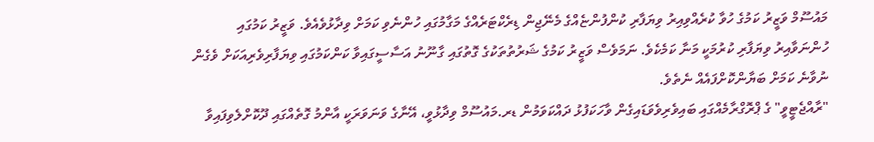މައުސޫމް ވަޒީރު ކަމުގެ ހުވާ ކުރެއްވިއިރު ވިޔަފާރި ކުންފުންޏެއްގެ މެނޭޖިން ޑިރެކްޓަރެއްގެ މަގާމުގައި ހުންނެވި ކަމަށް ވިދާޅުވެއެވެ. ވަޒީރު ކަމުގައި ހުންނަވާއިރު ވިޔަފާރި ކުރުމަކީ މަނާ ކަމެކެވެ. ނަމަވެސް ވަޒީރު ކަމުގެ ޝަރުތުތަކުގެ ގޮތުގައި ގާނޫނު އަސާސީގައިވާ ކަންކަމުގައި ވިޔަފާރިވެރިއަކަށް ވެގެން ނުވާނެ ކަމަށް ބަޔާންކޮށްފައެއް ނެތެވެ.
"ރާއްޖެޓީވީ" ގެ ޕްރޮގްރާމެއްގައި ބައިވެރިވެވަޑައިގެން ވާހަކަފުޅު ދައްކަވަމުން ޑރ.މައުސޫމް ވިދާޅުވީ، އޭނާގެ ވަނަވަރަކީ އާންމު ގޮތެއްގައި ދޫކޮށްލެވިފައިވާ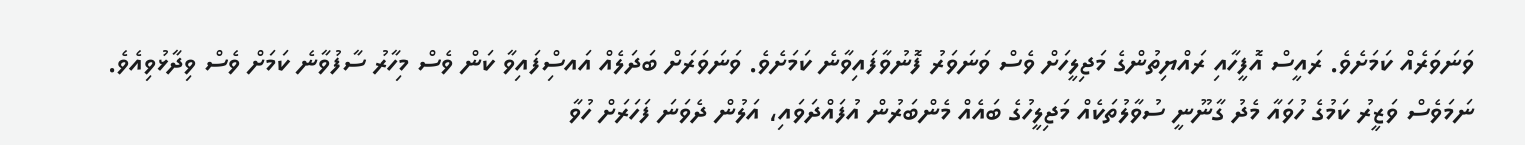ވަނަވަރެއް ކަމަށެވެ. ރައީސް އޮފީހާއި ރައްޔިތުންގެ މަޖިލީހަށް ވެސް ވަނަވަރު ފޮނުވާފައިވާނެ ކަމަށެވެ. ވަނަވަރަށް ބަދަލެއް އައސިްފައިވާ ކަން ވެސް މިހާރު ސާފުވާނެ ކަމަށް ވެސް ވިދާޅުވިއެވެ.
ނަމަވެސް ވަޒީރު ކަމުގެ ހުވައާ މެދު ގާނޫނީ ސުވާލުތަކެއް މަޖިލީހުގެ ބައެއް މެންބަރުން އުފައްދަވައި، އަލުން ދެވަނަ ފަހަރަށް ހުވާ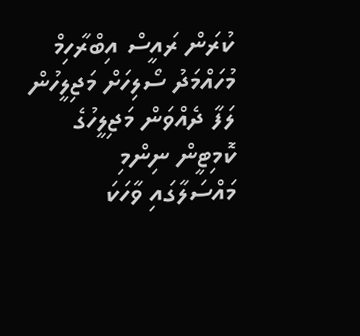ކުރަން ރައީސް އިބްރާހިމް މުހައްމަދު ސޯލިހަށް މަޖިލީހުން ލަފާ ދެއްވަން މަޖިލީހުގެ ކޮމިޓީން ނިންމި މައްސަލާގައި ވާހަކަ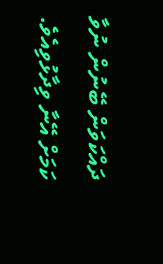ދައްކަވަން ބޭނުން ނުވާ ކަމަށް އޭނާ ވިދާޅުވިއެވެ.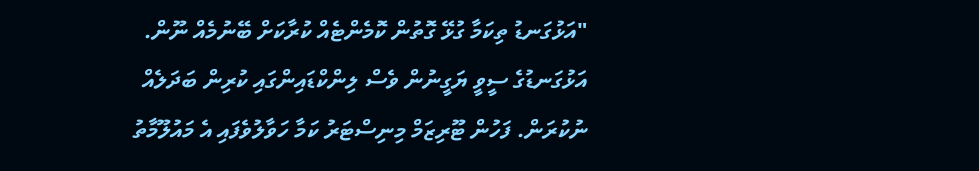"އަޅުގަނޑު ތިކަމާ ގުޅޭ ގޮތުން ކޮމެންޓެއް ކުރާކަށް ބޭނުމެއް ނޫން. އަޅުގަނޑުގެ ސީވީ ޔަގީނުން ވެސް ލިންކްޑައިންގައި ކުރިން ބަދަލެއް ނުކުރަން. ފަހުން ޓޫރިޒަމް މިނިސްޓަރު ކަމާ ހަވާލުވެފައި އެ މައުލޫމާތު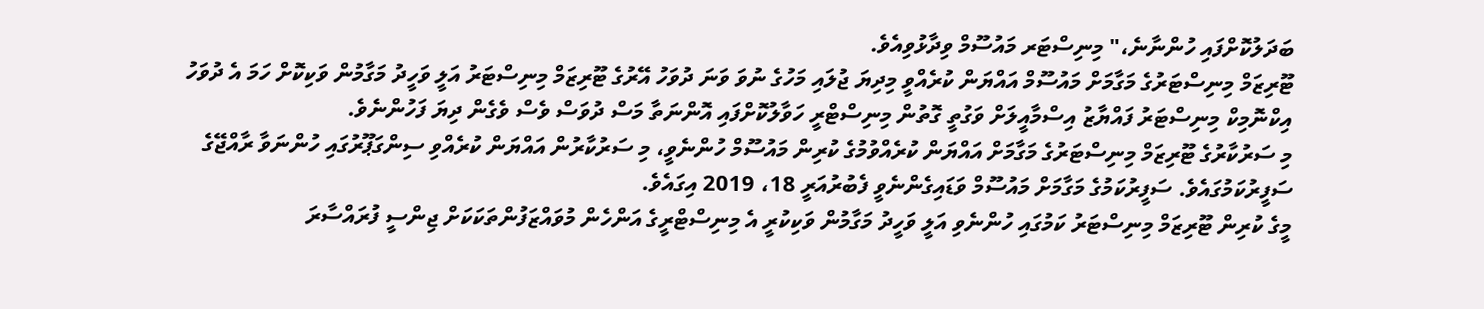ބަދަލުކޮށްފައި ހުންނާނެ،" މިނިސްޓަރ މައުސޫމް ވިދާޅުވިއެވެ.
ޓޫރިޒަމް މިނިސްޓަރުގެ މަގާމަށް މައުސޫމް އައްޔަން ކުރެއްވީ މިދިޔަ ޖުލައި މަހުގެ ނުވަ ވަނަ ދުވަހު އޭރުގެ ޓޫރިޒަމް މިނިސްޓަރު އަލީ ވަހީދު މަގާމުން ވަކިކޮށް ހަމަ އެ ދުވަހު އިކްނޮމިކް މިނިސްޓަރު ފައްޔާޒު އިސްމާއީލަށް ވަގުތީ ގޮތުން މިނިސްޓްރީ ހަވާލުކޮށްފައި އޮންނަތާ މަސް ދުވަސް ވެސް ވެގެން ދިޔަ ފަހުންނެވެ.
މި ސަރުކާރުގެ ޓޫރިޒަމް މިނިސްޓަރުގެ މަގާމަށް އައްޔަން ކުރެއްވުމުގެ ކުރިން މައުސޫމް ހުންނެވީ، މި ސަރުކާރުން އައްޔަން ކުރެއްވި ސިންގަޕޫރުގައި ހުންނަވާ ރާއްޖޭގެ ސަފީރުކަމުގައެވެ. ސަފީރުކަމުގެ މަގާމަށް މައުސޫމް ވަޑައިގެންނެވީ ފެބުރުއަރީ 18، 2019 އިގައެވެ.
މީގެ ކުރިން ޓޫރިޒަމް މިނިސްޓަރު ކަމުގައި ހުންނެވި އަލީ ވަހީދު މަގާމުން ވަކިކުރީ އެ މިނިސްޓްރީގެ އަންހެން މުވައްޒަފުންތަކަކަށް ޖިންސީ ފުރައްސާރަ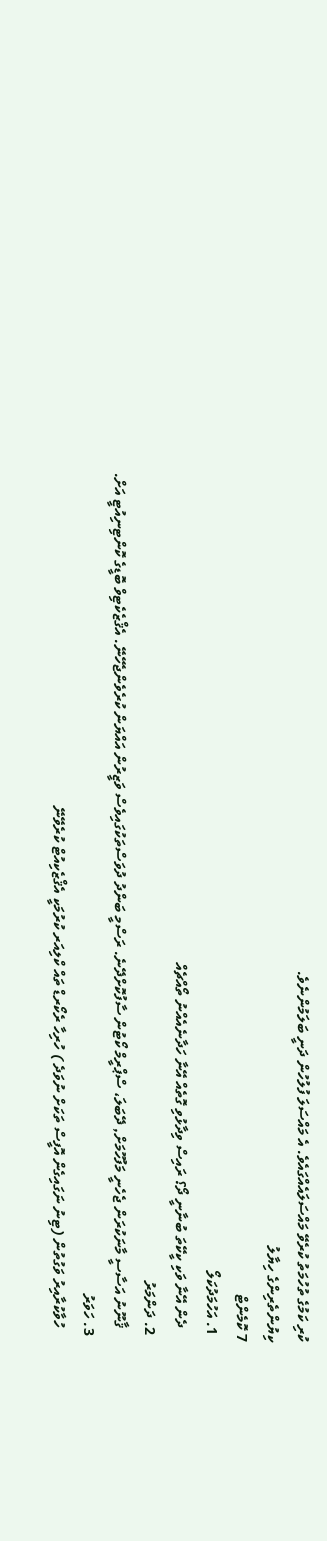ކުރި ކަމުގެ ތުހުމަތު ކުރެވޭ މައްސަލައެއްގައެވެ. އެ މައްސަލަ ފުލުހުން ދަނީ ބަލަމުންނެވެ.
ކިޔުންތެރިންގެ ހިޔާލު
7 ކޮމެންޓް
  1. އަހުމަދުކަލޯ
    ދެން އޭނާ ވަކި ކީކޭތަ ބުނާނީ ދޯ؟ ރައިސް ވިދާޅުވި ގޮތެއް އޭނާ ހަދާނެއެއްނު ތޯއްޗެއް
  2. ދަންމަރު
    ޤާނޫނު އަސާސީ މާނަކުރަން ޖެހެނީ މަފުހޫމަށް, ދޭބަލަ، ސްޕްރީމް ކޯޓުން ސާފުކޮށްދޭނެ. ރަސްމީ ބަންދު ދުވަސްތަކުގައިވެސް ވަޒީރުން އައްޔަން ކުރެވެންޖެހޭނޭ. އެޤްޒެކެޓިވް ބޮޑީގެ ކޮންޓިނިއުޓީ އަށް.
  3. ހަވަރު
    ހުވާކުރާއިރު ވަގުތުން (ޓިނު ނަގައިގެން އޮފީސް ތަކަށް ނުވަދެ ) ހުރިހާ ރެކޯރޑް ތައް ކްލިއަރ ކުރުމަކީ އެޤްޒެކިއުޓް ކުރެވޭނޭ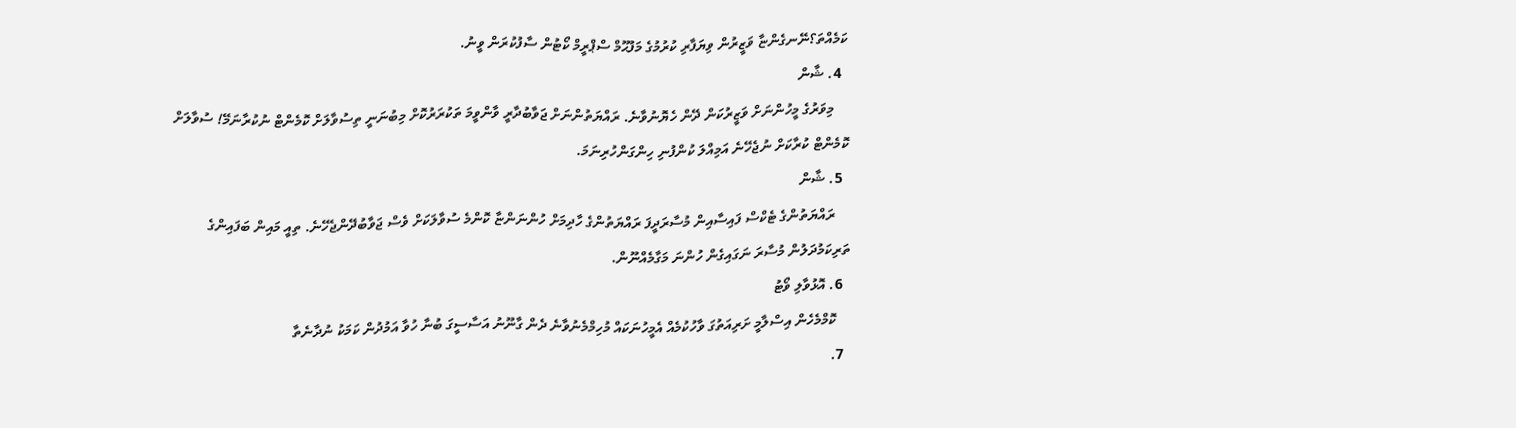ކަމެއްތަ؟ނޭނގެންޏާ ވަޒީރުން ވިޔަފާރި ކުރުމުގެ މަފުޙޫމް ސްޕްރީމް ކޯޓުން ސާފުކުރަން ވީނު.
  4. ޝާން
    މިވަރުގެ މީހުންނަށް ވަޒީރުކަން ދޭން ހެޔޮނުވާނެ. ރައްޔަތުންނަށް ޖަވާބުދާރީ ވާންވީމަ ތަކުރަރުކޮށް މިބުނަނީ ތިސުވާލަށް ކޮމެންޓް ނުކުރާނަމޭ! ސުވާލަށް ކޮމެންޓް ކުރާކަށް ނުޖެހޭނެ އަމިއްލަ ކުންފުނި ހިންގަންހުރިނަމަ.
  5. ޝާން
    ރައްޔަތުންގެ ޓެކްސް ފައިސާއިން މުސާރަދީފަ ރައްޔަތުންގެ ހާދިމަށް ހުންނަންޏާ ކޮންމެ ސުވާލަކަށް ވެސް ޖަވާބުދޭންޖެހޭނެ. ތިއީ މައިން ބަފައިންގެ ތަރިކަމުދަލުން މުސާރަ ނަގައިގެން ހުންނަ މަގާމެއްނޫން.
  6. އޮޅުވާލި ވޯޓު
    ކޮމްމެހެން އިސްލާމީ ށަރިއަތުގަ ވާހުކުމެއް އެމީހުނަކައް މުހިމްމެނުވާނެ ދެން ގާނޫނު އަސާސީގަ ބުނާ ހުވާ އަމުދުން ކަމަކު ނުދާނެތާ
  7.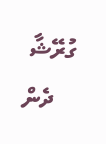ގުރޭޝާ
    ދެން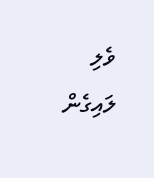ވެލި ލައިގެން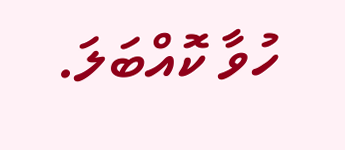ހުވާ ކޮއްބަލަ.